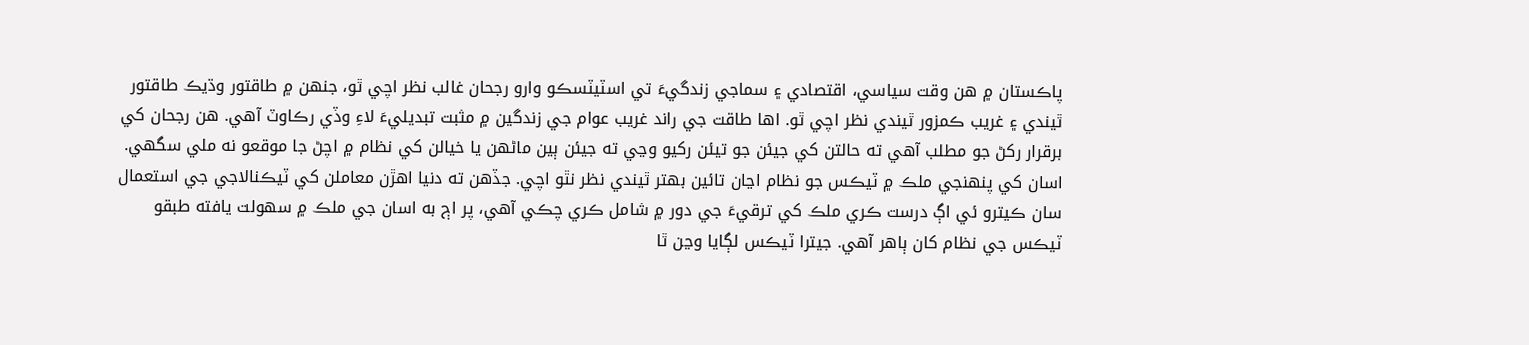پاڪستان ۾ هن وقت سياسي، اقتصادي ۽ سماجي زندگيءَ تي اسٽيٽسڪو وارو رجحان غالب نظر اچي ٿو، جنهن ۾ طاقتور وڌيڪ طاقتور ٿيندي ۽ غريب ڪمزور ٿيندي نظر اچي ٿو. اها طاقت جي راند غريب عوام جي زندگين ۾ مثبت تبديليءَ لاءِ وڏي رڪاوٽ آهي. هن رجحان کي برقرار رکڻ جو مطلب آهي ته حالتن کي جيئن جو تيئن رکيو وڃي ته جيئن ٻين ماڻهن يا خيالن کي نظام ۾ اچڻ جا موقعو نه ملي سگهي. اسان کي پنهنجي ملڪ ۾ ٽيڪس جو نظام اڃان تائين بهتر ٿيندي نظر نٿو اچي. جڏهن ته دنيا اهڙن معاملن کي ٽيڪنالاجي جي استعمال سان ڪيترو ئي اڳ درست ڪري ملڪ کي ترقيءَ جي دور ۾ شامل ڪري چڪي آهي، پر اڄ به اسان جي ملڪ ۾ سهولت يافته طبقو ٽيڪس جي نظام کان ٻاهر آهي. جيترا ٽيڪس لڳايا وڃن ٿا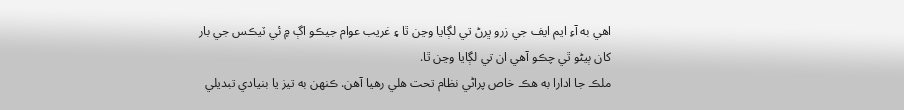اهي به آءِ ايم ايف جي زرو ڀرڻ تي لڳايا وڃن ٿا ۽ غريب عوام جيڪو اڳ ۾ ئي ٽيڪس جي بار کان ٻيڻو ٿي چڪو آهي ان تي لڳايا وڃن ٿا.
ملڪ جا ادارا به هڪ خاص پراڻي نظام تحت هلي رهيا آهن. ڪنهن به تيز يا بنيادي تبديلي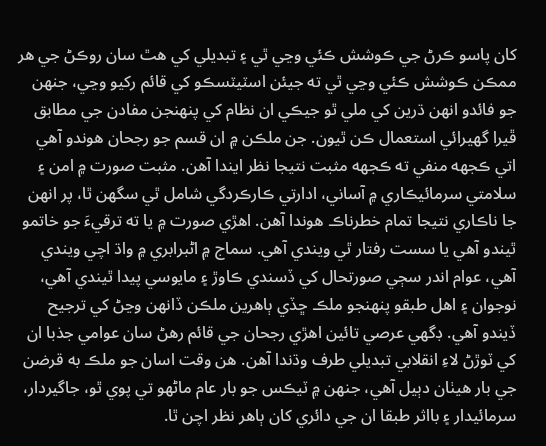کان پاسو ڪرڻ جي ڪوشش ڪئي وڃي ٿي ۽ تبديلي کي هٿ سان روڪڻ جي هر ممڪن ڪوشش ڪئي وڃي ٿي ته جيئن اسٽيٽسڪو کي قائم رکيو وڃي، جنهن جو فائدو انهن ڌرين کي ملي ٿو جيڪي ان نظام کي پنهنجن مفادن جي مطابق ڦيرا گهيرائي استعمال ڪن ٿيون. جن ملڪن ۾ ان قسم جو رجحان هوندو آهي اتي ڪجهه منفي ته ڪجهه مثبت نتيجا نظر ايندا آهن. مثبت صورت ۾ امن ۽ سلامتي سرمائيڪاري ۾ آساني، ادارتي ڪارڪردگي شامل ٿي سگهن ٿا، پر انهن جا ناڪاري نتيجا تمام خطرناڪ هوندا آهن. اهڙي صورت ۾ يا ته ترقيءَ جو خاتمو ٿيندو آهي يا سست رفتار ٿي ويندي آهي. سماج ۾ اڻبرابري ۾ واڌ اچي ويندي آهي، عوام اندر سڄي صورتحال کي ڏسندي ڪاوڙ ۽ مايوسي پيدا ٿيندي آهي، نوجوان ۽ اهل طبقو پنهنجو ملڪ ڇڏي ٻاهرين ملڪن ڏانهن وڃڻ کي ترجيح ڏيندو آهي. ڊگهي عرصي تائين اهڙي رجحان جي قائم رهڻ سان عوامي جذبا ان کي ٽوڙڻ لاءِ انقلابي تبديلي طرف وڌندا آهن. هن وقت اسان جو ملڪ به قرضن جي بار هيٺان دٻيل آهي، جنهن ۾ ٽيڪس جو بار عام ماڻهو تي پوي ٿو، جاگيردار، سرمائيدار ۽ بااثر طبقا ان جي دائري کان ٻاهر نظر اچن ٿا.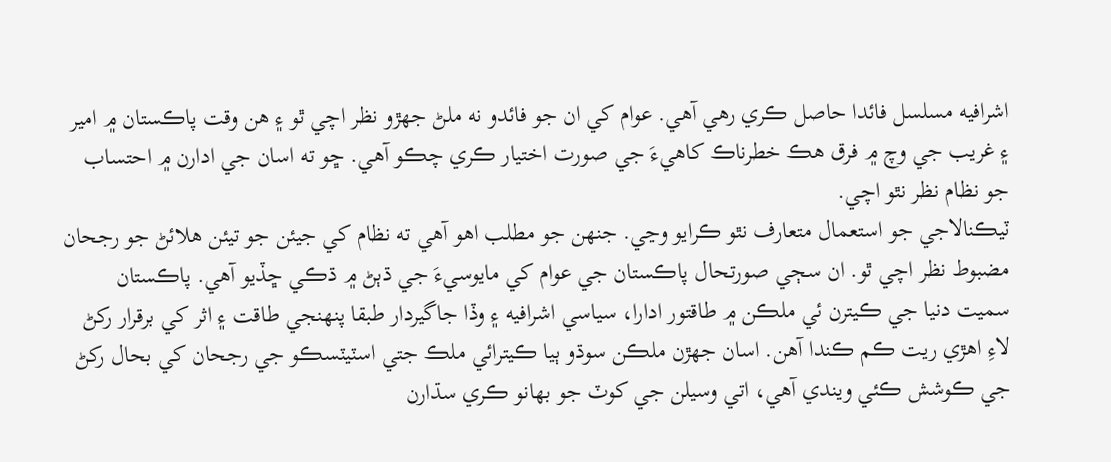اشرافيه مسلسل فائدا حاصل ڪري رهي آهي. عوام کي ان جو فائدو نه ملڻ جهڙو نظر اچي ٿو ۽ هن وقت پاڪستان ۾ امير ۽ غريب جي وچ ۾ فرق هڪ خطرناڪ کاهيءَ جي صورت اختيار ڪري چڪو آهي. ڇو ته اسان جي ادارن ۾ احتساب جو نظام نظر نٿو اچي.
ٽيڪنالاجي جو استعمال متعارف نٿو ڪرايو وڃي. جنهن جو مطلب اهو آهي ته نظام کي جيئن جو تيئن هلائڻ جو رجحان مضبوط نظر اچي ٿو. ان سڄي صورتحال پاڪستان جي عوام کي مايوسيءَ جي ڌٻڻ ۾ ڌڪي ڇڏيو آهي. پاڪستان سميت دنيا جي ڪيترن ئي ملڪن ۾ طاقتور ادارا، سياسي اشرافيه ۽ وڏا جاگيردار طبقا پنهنجي طاقت ۽ اثر کي برقرار رکڻ لاءِ اهڙي ريت ڪم ڪندا آهن. اسان جهڙن ملڪن سوڌو ٻيا ڪيترائي ملڪ جتي اسٽيٽسڪو جي رجحان کي بحال رکڻ جي ڪوشش ڪئي ويندي آهي، اتي وسيلن جي کوٽ جو بهانو ڪري سڌارن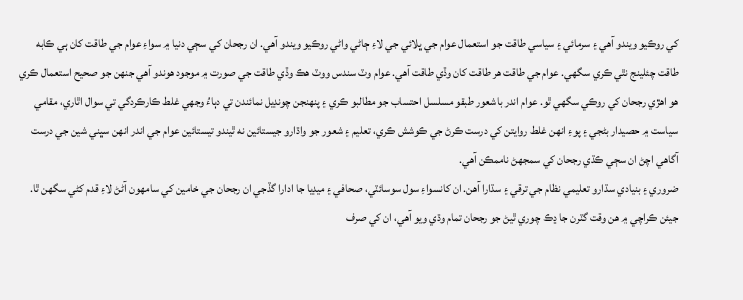کي روڪيو ويندو آهي ۽ سرمائي ۽ سياسي طاقت جو استعمال عوام جي ڀلائي جي لاءِ ڄاڻي واڻي روڪيو ويندو آهي. ان رجحان کي سڄي دنيا ۾ سواءِ عوام جي طاقت کان ٻي ڪابه طاقت چئلينج نٿي ڪري سگهي. عوام جي طاقت هر طاقت کان وڏي طاقت آهي. عوام وٽ سندس ووٽ هڪ وڏي طاقت جي صورت ۾ موجود هوندو آهي جنهن جو صحيح استعمال ڪري هو اهڙي رجحان کي روڪي سگهي ٿو. عوام اندر باشعور طبقو مسلسل احتساب جو مطالبو ڪري ۽ پنهنجن چونڊيل نمائندن تي دٻاءُ وجهي غلط ڪارڪردگي تي سوال اٿاري، مقامي سياست ۾ حصيدار بڻجي ۽ پوءِ انهن غلط روايتن کي درست ڪرڻ جي ڪوشش ڪري، تعليم ۽ شعور جو واڌارو جيستائين نه ٿيندو تيستائين عوام جي اندر انهن سڀني شين جي درست آگاهي اچڻ ان سڄي ڪڌي رجحان کي سمجهڻ ناممڪن آهي.
ضروري ۽ بنيادي سڌارو تعليمي نظام جي ترقي ۽ سڌارا آهن. ان کانسواءِ سول سوسائٽي، صحافي ۽ ميڊيا جا ادارا گڏجي ان رجحان جي خامين کي سامهون آڻڻ لاءِ قدم کڻي سگهن ٿا. جيئن ڪراچي ۾ هن وقت گٽرن جا ڍڪ چوري ٿيڻ جو رجحان تمام وڌي ويو آهي، ان کي صرف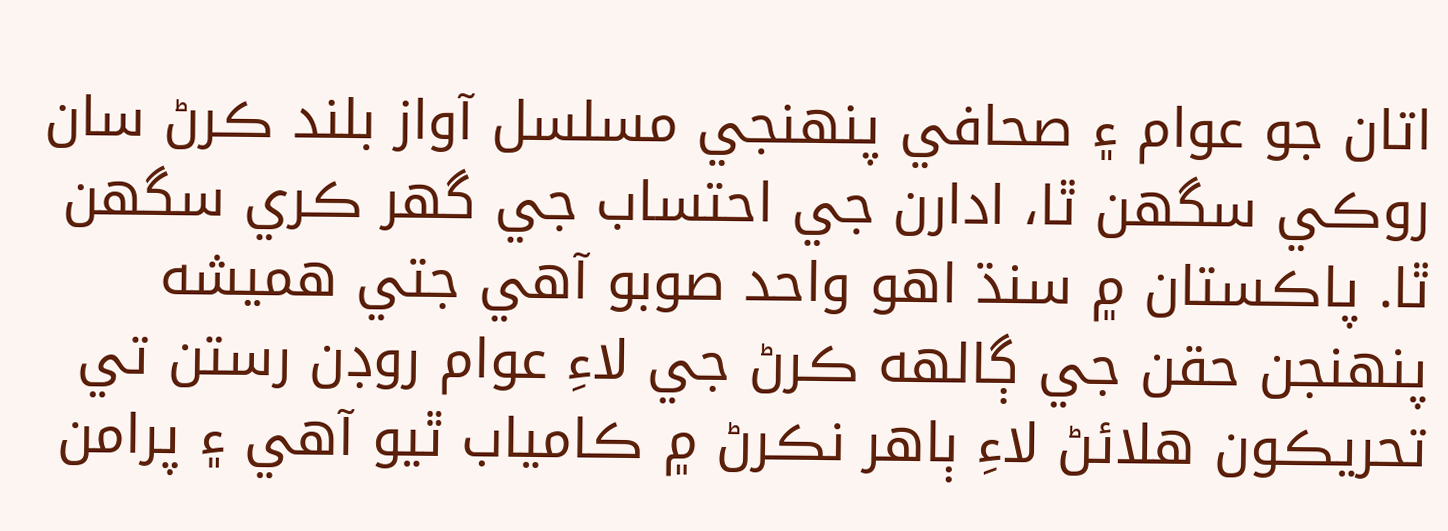اتان جو عوام ۽ صحافي پنهنجي مسلسل آواز بلند ڪرڻ سان روڪي سگهن ٿا، ادارن جي احتساب جي گهر ڪري سگهن ٿا. پاڪستان ۾ سنڌ اهو واحد صوبو آهي جتي هميشه پنهنجن حقن جي ڳالهه ڪرڻ جي لاءِ عوام روڊن رستن تي تحريڪون هلائڻ لاءِ ٻاهر نڪرڻ ۾ ڪامياب ٿيو آهي ۽ پرامن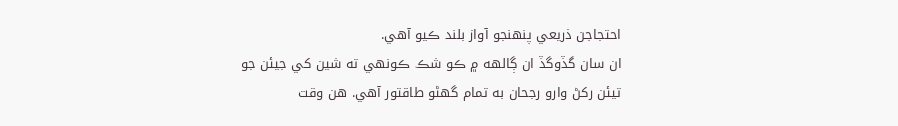احتجاجن ذريعي پنهنجو آواز بلند ڪيو آهي.
ان سان گڏوگڏ ان ڳالهه ۾ ڪو شڪ ڪونهي ته شين کي جيئن جو تيئن رکڻ وارو رجحان به تمام گهڻو طاقتور آهي. هن وقت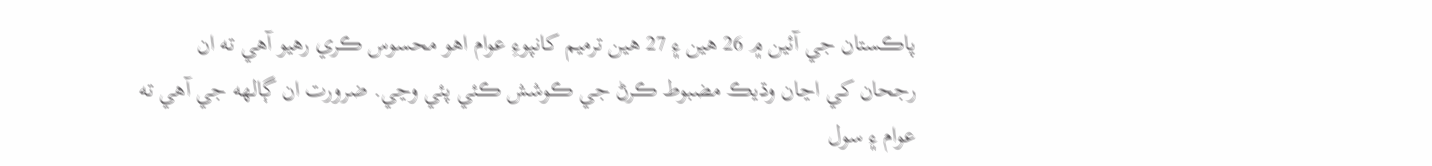پاڪستان جي آئين ۾ 26 هين ۽ 27 هين ترميم کانپوءِ عوام اهو محسوس ڪري رهيو آهي ته ان رجحان کي اڃان وڌيڪ مضبوط ڪرڻ جي ڪوشش ڪئي پئي وڃي. ضرورت ان ڳالهه جي آهي ته عوام ۽ سول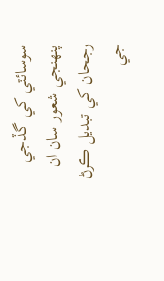سوسائٽي کي گڏجي پنهنجي شعور سان ان رجحان کي تبديل ڪرڻ جي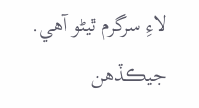لاءِ سرگرم ٿيڻو آهي. جيڪڏهن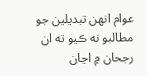عوام انهن تبديلين جو مطالبو نه ڪيو ته ان رجحان ۾ اڃان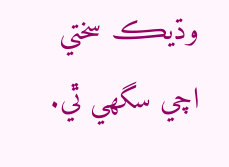وڌيڪ سختي اچي سگهي ٿي.